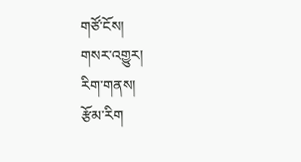གཙོ་ངོས།
གསར་འགྱུར།
རིག་གནས།
རྩོམ་རིག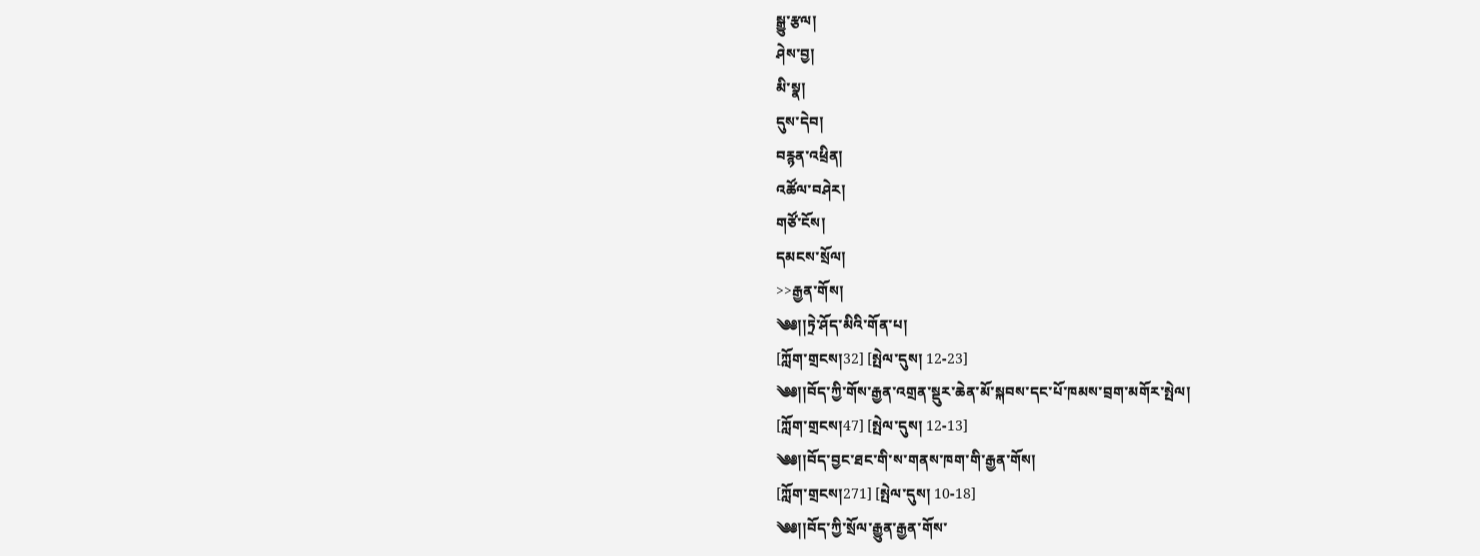སྒྱུ་རྩལ།
ཤེས་བྱ།
མི་སྣ།
དུས་དེབ།
བརྙན་འཕྲིན།
འཚོལ་བཤེར།
གཙོ་ངོས།
དམངས་སྲོལ།
>>རྒྱན་གོས།
༄༅།།ཏྲེ་ཤོད་མིའི་གོན་པ།
[ཀློག་གྲངས།32] [སྤེལ་དུས། 12-23]
༄༅།།བོད་ཀྱི་གོས་རྒྱན་འགྲན་སྡུར་ཆེན་མོ་སྐབས་དང་པོ་ཁམས་བྲག་མགོར་སྤེལ།
[ཀློག་གྲངས།47] [སྤེལ་དུས། 12-13]
༄༅།།བོད་བྱང་ཐང་གི་ས་གནས་ཁག་གི་རྒྱན་གོས།
[ཀློག་གྲངས།271] [སྤེལ་དུས། 10-18]
༄༅།།བོད་ཀྱི་སྲོལ་རྒྱུན་རྒྱན་གོས་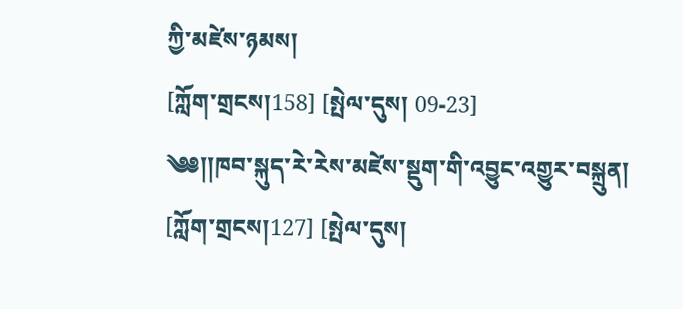ཀྱི་མཛེས་ཉམས།
[ཀློག་གྲངས།158] [སྤེལ་དུས། 09-23]
༄༅།།ཁབ་སྐུད་རེ་རེས་མཛེས་སྡུག་གི་འབྱུང་འགྱུར་བསྐྲུན།
[ཀློག་གྲངས།127] [སྤེལ་དུས།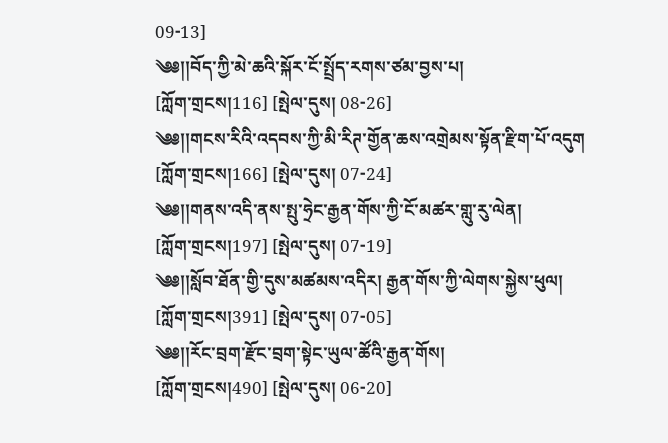09-13]
༄༅།།བོད་ཀྱི་མེ་ཆའི་སྐོར་ངོ་སྤྲོད་རགས་ཙམ་བྱས་པ།
[ཀློག་གྲངས།116] [སྤེལ་དུས། 08-26]
༄༅།།གངས་རིའི་འདབས་ཀྱི་མི་རིཊ་གྱོན་ཆས་འགྲེམས་སྟོན་རྫིག་པོ་འདུག
[ཀློག་གྲངས།166] [སྤེལ་དུས། 07-24]
༄༅།།གནས་འདི་ནས་སྤུ་ཧྲེང་རྒྱན་གོས་ཀྱི་ངོ་མཚར་གླུ་རུ་ལེན།
[ཀློག་གྲངས།197] [སྤེལ་དུས། 07-19]
༄༅།།སློབ་ཐོན་གྱི་དུས་མཚམས་འདིར། རྒྱན་གོས་ཀྱི་ལེགས་སྐྱེས་ཕུལ།
[ཀློག་གྲངས།391] [སྤེལ་དུས། 07-05]
༄༅།།རོང་བྲག་རྫོང་བྲག་སྟེང་ཡུལ་ཚོའི་རྒྱན་གོས།
[ཀློག་གྲངས།490] [སྤེལ་དུས། 06-20]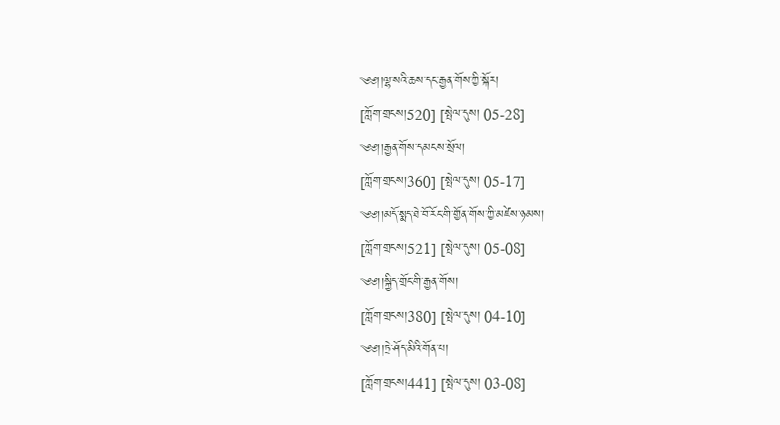༄༅།།ལྷ་སའི་ཆས་དང་རྒྱན་གོས་ཀྱི་སྐོར།
[ཀློག་གྲངས།520] [སྤེལ་དུས། 05-28]
༄༅།།རྒྱན་གོས་དམངས་སྲོལ།
[ཀློག་གྲངས།360] [སྤེལ་དུས། 05-17]
༄༅།།མདོ་སྨད་ཐེ་བོ་རོང་གི་གྱོན་གོས་ཀྱི་མཛེས་ཉམས།
[ཀློག་གྲངས།521] [སྤེལ་དུས། 05-08]
༄༅།།སྐྱིད་གྲོང་གི་རྒྱན་གོས།
[ཀློག་གྲངས།380] [སྤེལ་དུས། 04-10]
༄༅།།ཏྲེ་ཤོད་མིའི་གོན་པ།
[ཀློག་གྲངས།441] [སྤེལ་དུས། 03-08]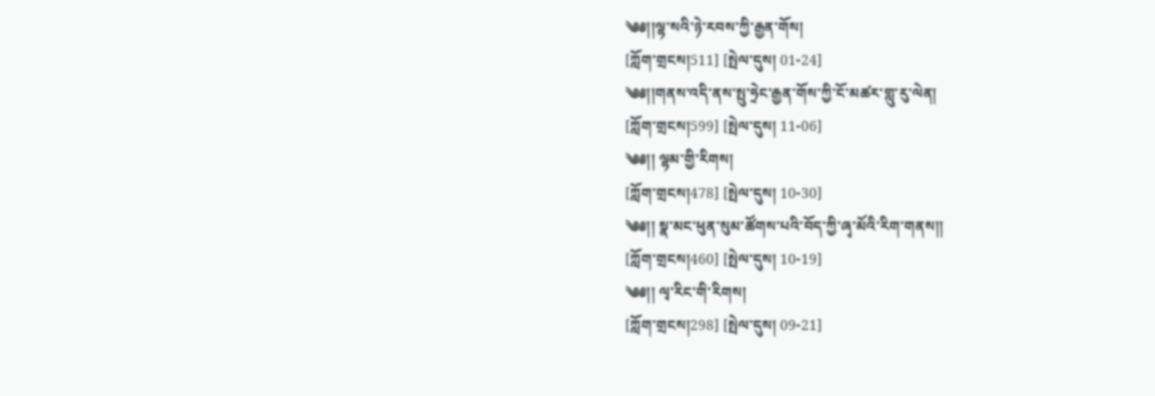༄༅།།ལྷ་སའི་ཉེ་རབས་ཀྱི་རྒྱན་གོས།
[ཀློག་གྲངས།511] [སྤེལ་དུས། 01-24]
༄༅།།གནས་འདི་ནས་སྤུ་ཧྲེང་རྒྱན་གོས་ཀྱི་ངོ་མཚར་གླུ་རུ་ལེན།
[ཀློག་གྲངས།599] [སྤེལ་དུས། 11-06]
༄༅།། ལྷམ་གྱི་རིགས།
[ཀློག་གྲངས།478] [སྤེལ་དུས། 10-30]
༄༅།། སྣ་མང་ཕུན་སུམ་ཚོགས་པའི་བོད་ཀྱི་ཞྭ་མོའི་རིག་གནས།།
[ཀློག་གྲངས།460] [སྤེལ་དུས། 10-19]
༄༅།། ལྭ་རིང་གི་རིགས།
[ཀློག་གྲངས།298] [སྤེལ་དུས། 09-21]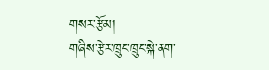གསར་རྩོམ།
གཞིས་རྩེར་ཁྲུང་ཁྲུང་སྐེ་ནག་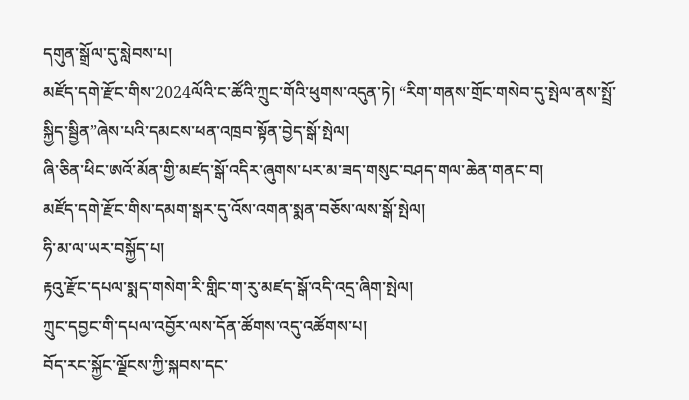དགུན་སྒྲོལ་དུ་སླེབས་པ།
མཛོད་དགེ་རྫོང་གིས་2024ལོའི་ང་ཚོའི་ཀྲུང་གོའི་ཕུགས་འདུན་ཏེ། “རིག་གནས་གྲོང་གསེབ་དུ་སྤེལ་ནས་སྤྲོ་སྐྱིད་སྦྱིན”ཞེས་པའི་དམངས་ཕན་འཁྲབ་སྟོན་བྱེད་སྒོ་སྤེལ།
ཞི་ཅིན་ཕིང་ཨའོ་མོན་གྱི་མཛད་སྒོ་འདིར་ཞུགས་པར་མ་ཟད་གསུང་བཤད་གལ་ཆེན་གནང་བ།
མཛོད་དགེ་རྫོང་གིས་དམག་སྒར་དུ་འོས་འགན་སྨན་བཅོས་ལས་སྒོ་སྤེལ།
ཧི་མ་ལ་ཡར་བསྐྱོད་པ།
རྟའུ་རྫོང་དཔལ་སྨད་གསེག་རི་གླིང་ག་རུ་མཛད་སྒོ་འདི་འདྲ་ཞིག་སྤེལ།
ཀྲུང་དབྱང་གི་དཔལ་འབྱོར་ལས་དོན་ཚོགས་འདུ་འཚོགས་པ།
བོད་རང་སྐྱོང་ལྗོངས་ཀྱི་སྐབས་དང་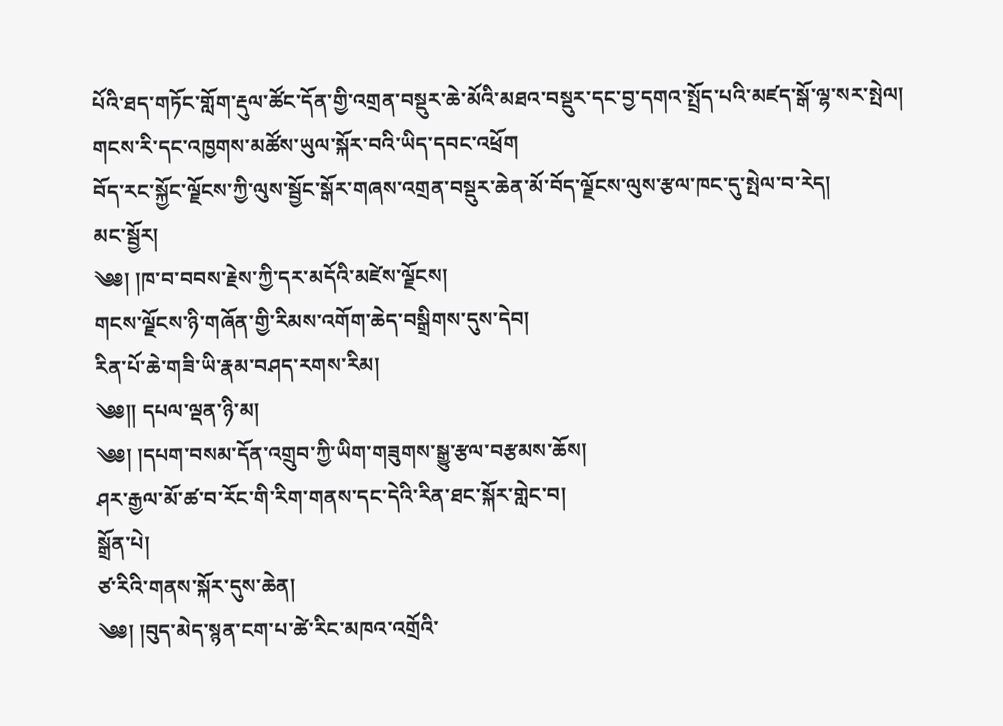པོའི་ཐད་གཏོང་གློག་རྡུལ་ཚོང་དོན་གྱི་འགྲན་བསྡུར་ཆེ་མོའི་མཐའ་བསྡུར་དང་བྱ་དགའ་སྤྲོད་པའི་མཛད་སྒོ་ལྷ་སར་སྤེལ།
གངས་རི་དང་འཁྱགས་མཚོས་ཡུལ་སྐོར་བའི་ཡིད་དབང་འཕྲོག
བོད་རང་སྐྱོང་ལྗོངས་ཀྱི་ལུས་སྦྱོང་སྒོར་གཞས་འགྲན་བསྡུར་ཆེན་མོ་བོད་ལྗོངས་ལུས་རྩལ་ཁང་དུ་སྤེལ་བ་རེད།
མང་སྦྱོར།
༄༅། །ཁ་བ་བབས་རྗེས་ཀྱི་དར་མདོའི་མཛེས་ལྗོངས།
གངས་ལྗོངས་ཉི་གཞོན་གྱི་རིམས་འགོག་ཆེད་བསྒྲིགས་དུས་དེབ།
རིན་པོ་ཆེ་གཟི་ཡི་རྣམ་བཤད་རགས་རིམ།
༄༅།། དཔལ་ལྡན་ཉི་མ།
༄༅། །དཔག་བསམ་དོན་འགྲུབ་ཀྱི་ཡིག་གཟུགས་སྒྱུ་རྩལ་བརྩམས་ཆོས།
ཤར་རྒྱལ་མོ་ཚ་བ་རོང་གི་རིག་གནས་དང་དེའི་རིན་ཐང་སྐོར་གླེང་བ།
སྒྲོན་པེ།
ཙ་རིའི་གནས་སྐོར་དུས་ཆེན།
༄༅། །བུད་མེད་སྙན་ངག་པ་ཚེ་རིང་མཁའ་འགྲོའི་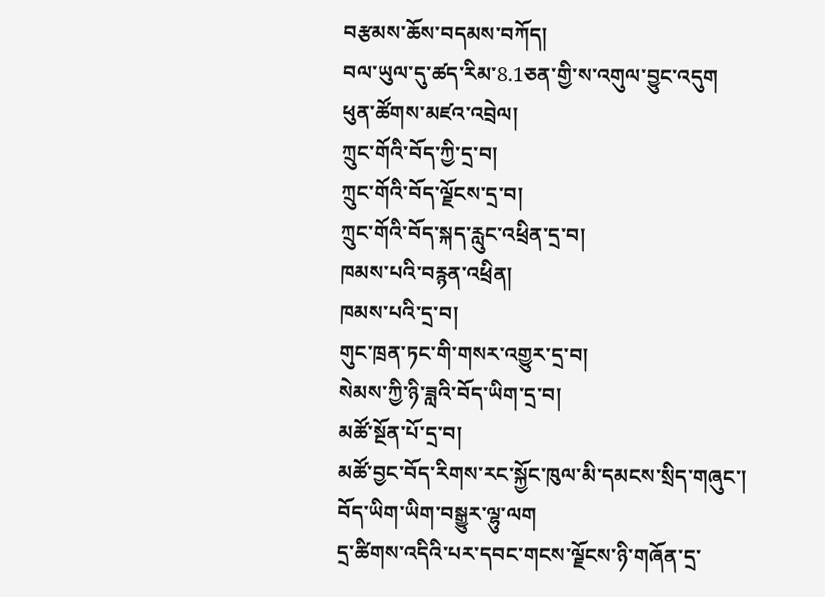བརྩམས་ཆོས་བདམས་བཀོད།
བལ་ཡུལ་དུ་ཚད་རིམ་8.1ཅན་གྱི་ས་འགུལ་བྱུང་འདུག
ཕུན་ཚོགས་མཛའ་འབྲེལ།
ཀྲུང་གོའི་བོད་ཀྱི་དྲ་བ།
ཀྲུང་གོའི་བོད་ལྗོངས་དྲ་བ།
ཀྲུང་གོའི་བོད་སྐད་རླུང་འཕྲིན་དྲ་བ།
ཁམས་པའི་བརྙན་འཕྲིན།
ཁམས་པའི་དྲ་བ།
གུང་ཁྲན་ཏང་གི་གསར་འགྱུར་དྲ་བ།
སེམས་ཀྱི་ཉི་ཟླའི་བོད་ཡིག་དྲ་བ།
མཚོ་སྔོན་པོ་དྲ་བ།
མཚོ་བྱང་བོད་རིགས་རང་སྐྱོང་ཁུལ་མི་དམངས་སྲིད་གཞུང་།
བོད་ཡིག་ཡིག་བསྒྱུར་ལྷུ་ལག
དྲ་ཚིགས་འདིའི་པར་དབང་གངས་ལྗོངས་ཉི་གཞོན་དྲ་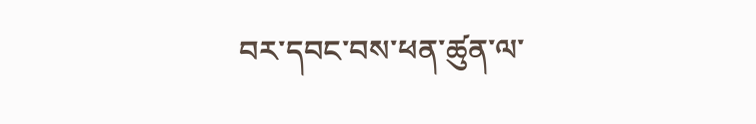བར་དབང་བས་ཕན་ཚུན་ལ་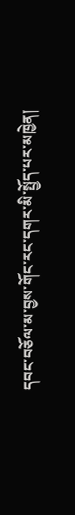དབང་བཅོལ་མ་བྱས་གོང་རང་དགར་མི་སྤྱོད་པར་མཁྱེན།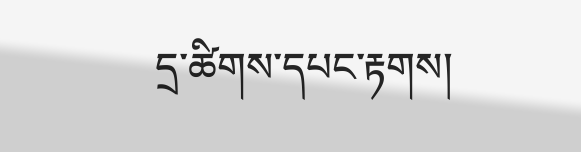དྲ་ཚིགས་དཔང་རྟགས།